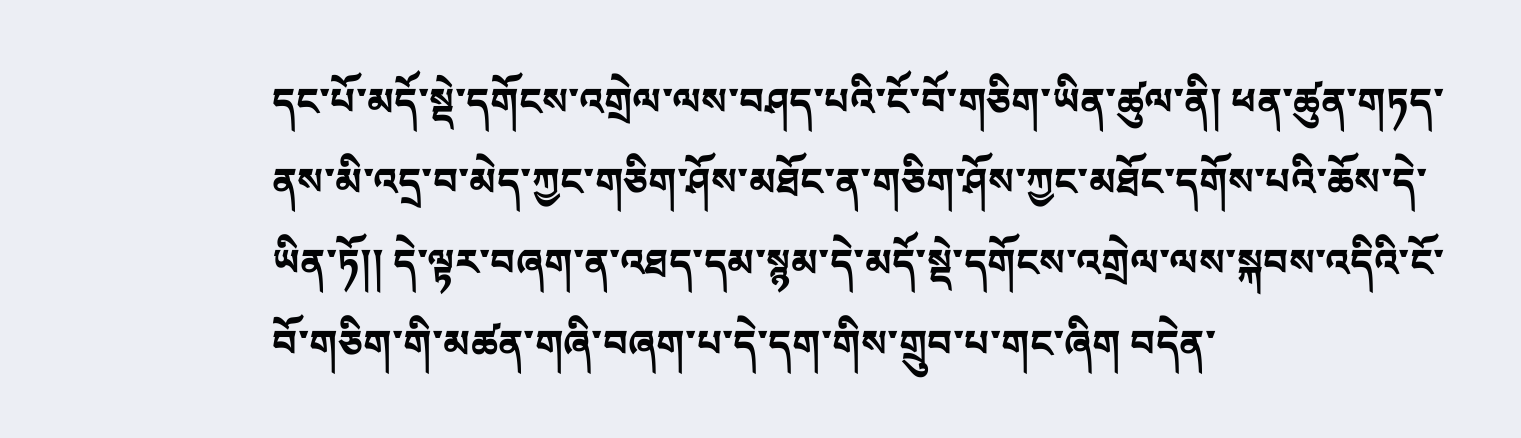དང་པོ་མདོ་སྡེ་དགོངས་འགྲེལ་ལས་བཤད་པའི་ངོ་བོ་གཅིག་ཡིན་ཚུལ་ནི། ཕན་ཚུན་གཏད་ནས་མི་འདྲ་བ་མེད་ཀྱང་གཅིག་ཤོས་མཐོང་ན་གཅིག་ཤོས་ཀྱང་མཐོང་དགོས་པའི་ཆོས་དེ་ཡིན་ཏོ།། དེ་ལྟར་བཞག་ན་འཐད་དམ་སྙམ་དེ་མདོ་སྡེ་དགོངས་འགྲེལ་ལས་སྐབས་འདིའི་ངོ་བོ་གཅིག་གི་མཚན་གཞི་བཞག་པ་དེ་དག་གིས་གྲུབ་པ་གང་ཞིག བདེན་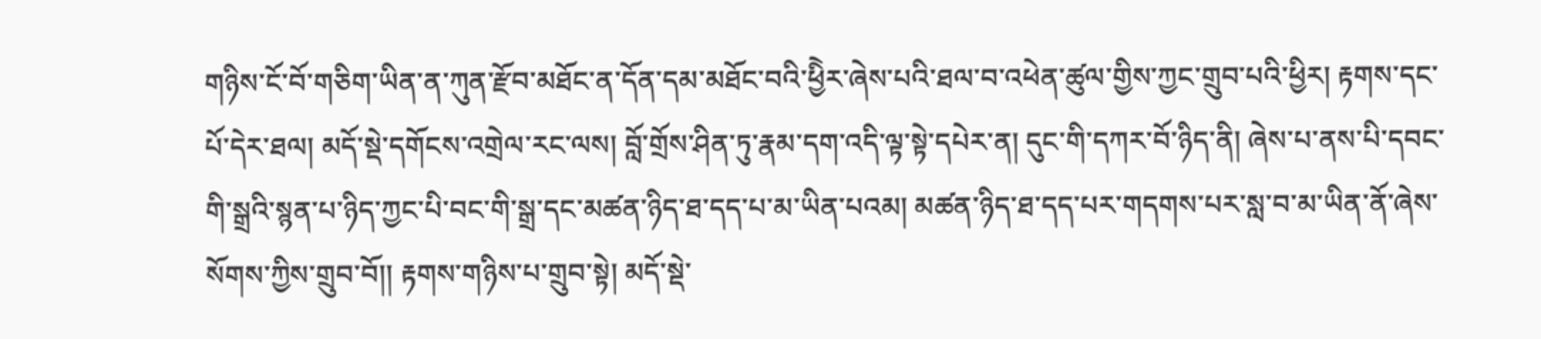གཉིས་ངོ་བོ་གཅིག་ཡིན་ན་ཀུན་རྫོབ་མཐོང་ན་དོན་དམ་མཐོང་བའི་ཕྱིེར་ཞེས་པའི་ཐལ་བ་འཕེན་ཚུལ་གྱིས་ཀྱང་གྲུབ་པའི་ཕྱིར། རྟགས་དང་པོ་དེར་ཐལ། མདོ་སྡེ་དགོངས་འགྲེལ་རང་ལས། བློ་གྲོས་ཤིན་ཏུ་རྣམ་དག་འདི་ལྟ་སྟེ་དཔེར་ན། དུང་གི་དཀར་བོ་ཉིད་ནི། ཞེས་པ་ནས་པི་དབང་གི་སྒྲའི་སྙན་པ་ཉིད་ཀྱང་པི་བང་གི་སྒྲ་དང་མཚན་ཉིད་ཐ་དད་པ་མ་ཡིན་པའམ། མཚན་ཉིད་ཐ་དད་པར་གདགས་པར་སླ་བ་མ་ཡིན་ནོ་ཞེས་སོགས་ཀྱིས་གྲུབ་བོ།། རྟགས་གཉིས་པ་གྲུབ་སྟེ། མདོ་སྡེ་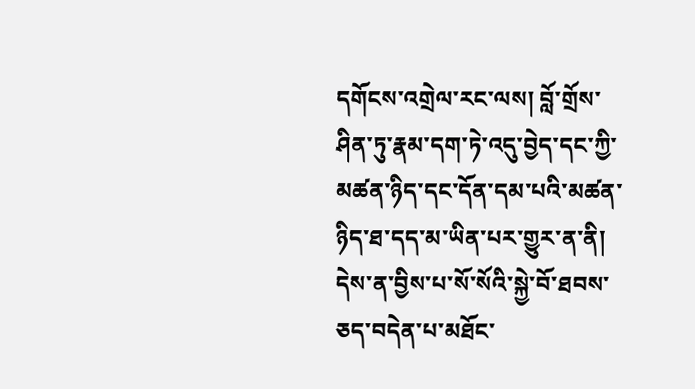དགོངས་འགྲེལ་རང་ལས། བློ་གྲོས་ཤིན་ཏུ་རྣམ་དག་ཏེ་འདུ་བྱེད་དང་ཀྱི་མཚན་ཉིད་དང་དོན་དམ་པའི་མཚན་ཉིད་ཐ་དད་མ་ཡིན་པར་གྱུར་ན་ནི། དེས་ན་བྱིས་པ་སོ་སོའི་སྐྱེ་བོ་ཐབས་ཅད་བདེན་པ་མཐོང་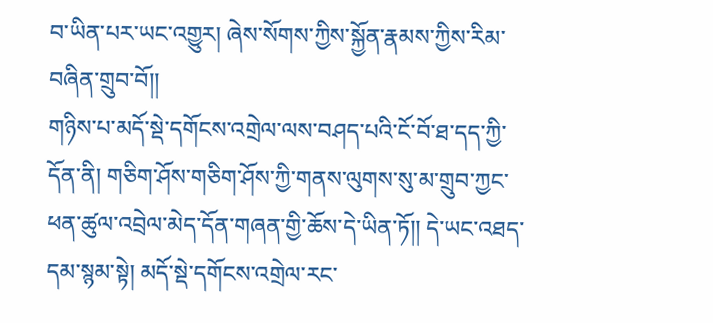བ་ཡིན་པར་ཡང་འགྱུར། ཞེས་སོགས་ཀྱིས་སྐྱོན་རྣམས་ཀྱིས་རིམ་བཞིན་གྲུབ་བོ།།
གཉིས་པ་མདོ་སྡེ་དགོངས་འགྲེལ་ལས་བཤད་པའི་ངོ་བོ་ཐ་དད་ཀྱི་དོན་ནི། གཅིག་ཤོས་གཅིག་ཤོས་ཀྱི་གནས་ལུགས་སུ་མ་གྲུབ་ཀྱང་ཕན་ཚུལ་འབྲེལ་མེད་དོན་གཞན་གྱི་ཆོས་དེ་ཡིན་ཏོ།། དེ་ཡང་འཐད་དམ་སྙམ་སྟེ། མདོ་སྡེ་དགོངས་འགྲེལ་རང་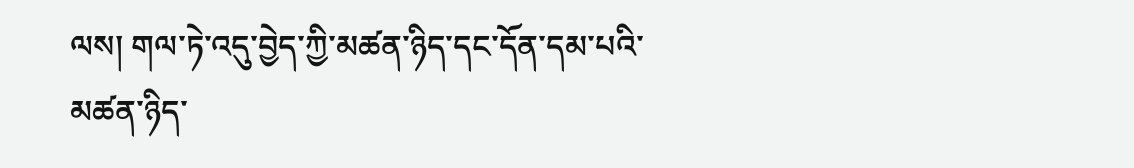ལས། གལ་ཏེ་འདུ་བྱེད་ཀྱི་མཚན་ཉིད་དང་དོན་དམ་པའི་མཚན་ཉིད་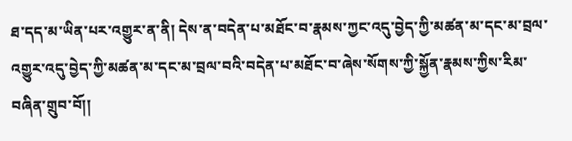ཐ་དད་མ་ཡིན་པར་འགྱུར་ན་ནི། དེས་ན་བདེན་པ་མཐོང་བ་རྣམས་ཀྱང་འདུ་བྱེད་ཀྱི་མཚན་མ་དང་མ་བྲལ་འགྱུར་འདུ་བྱེད་ཀྱི་མཚན་མ་དང་མ་བྲལ་བའི་བདེན་པ་མཐོང་བ་ཞེས་སོགས་ཀྱི་སྐྱོན་རྣམས་ཀྱིས་རིམ་བཞིན་གྲུབ་བོ།།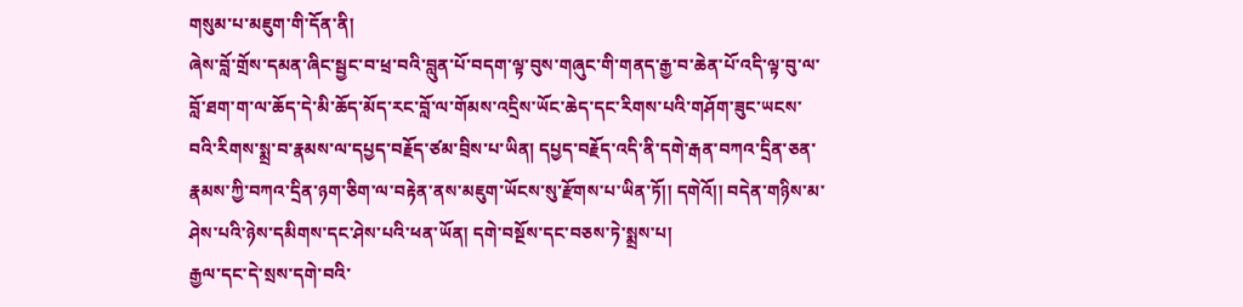གསུམ་པ་མཇུག་གི་དོན་ནི།
ཞེས་བློ་གྲོས་དམན་ཞིང་སྦྱང་བ་ཕྲ་བའི་བླུན་པོ་བདག་ལྟ་བུས་གཞུང་གི་གནད་རྒྱ་བ་ཆེན་པོ་འདི་ལྟ་བུ་ལ་བློ་ཐག་ག་ལ་ཆོད་དེ་མི་ཆོད་མོད་རང་བློ་ལ་གོམས་འདྲིས་ཡོང་ཆེད་དང་རིགས་པའི་གཤོག་ཟུང་ཡངས་བའི་རིགས་སྨྲ་བ་རྣམས་ལ་དཔྱད་བརྗོད་ཙམ་བྲིས་པ་ཡིན། དཔྱད་བརྗོད་འདི་ནི་དགེ་རྒན་བཀའ་དྲིན་ཅན་རྣམས་ཀྱི་བཀའ་དྲིན་ཉག་ཅིག་ལ་བརྟེན་ནས་མཇུག་ཡོངས་སུ་རྫོགས་པ་ཡིན་ཏོ།། དགེའོ།། བདེན་གཉིས་མ་ཤེས་པའི་ཉེས་དམིགས་དང་ཤེས་པའི་ཕན་ཡོན། དགེ་བསྔོས་དང་བཅས་ཏེ་སྨྲས་པ།
རྒྱལ་དང་དེ་སྲས་དགེ་བའི་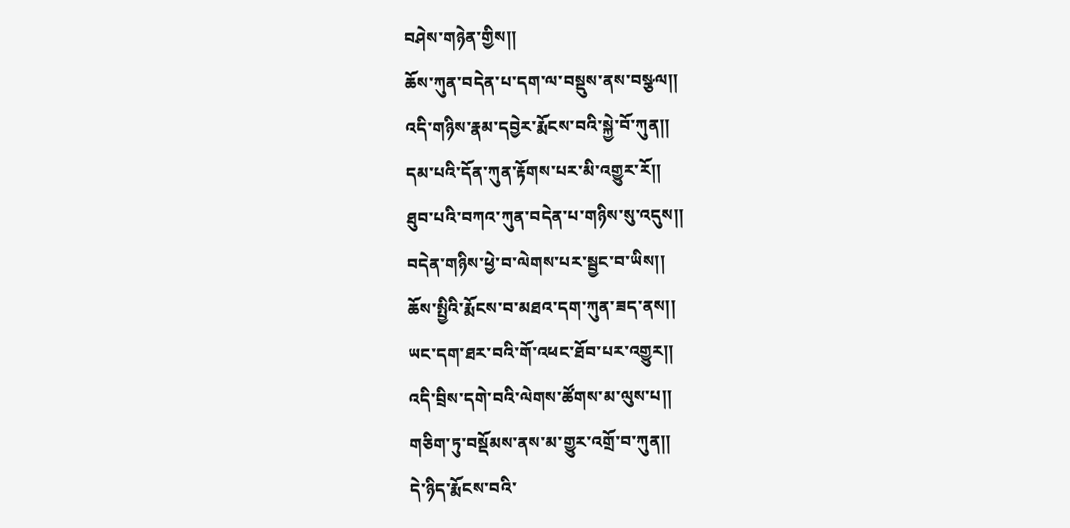བཤེས་གཉེན་གྱིས།།
ཆོས་ཀུན་བདེན་པ་དག་ལ་བསྡུས་ནས་བསྩལ།།
འདི་གཉིས་རྣམ་དབྱེར་རྨོངས་བའི་སྐྱེ་བོ་ཀུན།།
དམ་པའི་དོན་ཀུན་རྟོགས་པར་མི་འགྱུར་རོ།།
ཐུབ་པའི་བཀའ་ཀུན་བདེན་པ་གཉིས་སུ་འདུས།།
བདེན་གཉིས་ཕྱེ་བ་ལེགས་པར་སྦྱང་བ་ཡིས།།
ཆོས་སྤྱིའི་རྨོངས་བ་མཐའ་དག་ཀུན་ཟད་ནས།།
ཡང་དག་ཐར་བའི་གོ་འཕང་ཐོབ་པར་འགྱུར།།
འདི་བྲིས་དགེ་བའི་ལེགས་ཚོགས་མ་ལུས་པ།།
གཅིག་ཏུ་བསྡོམས་ནས་མ་གྱུར་འགྲོ་བ་ཀུན།།
དེ་ཉིད་རྨོངས་བའི་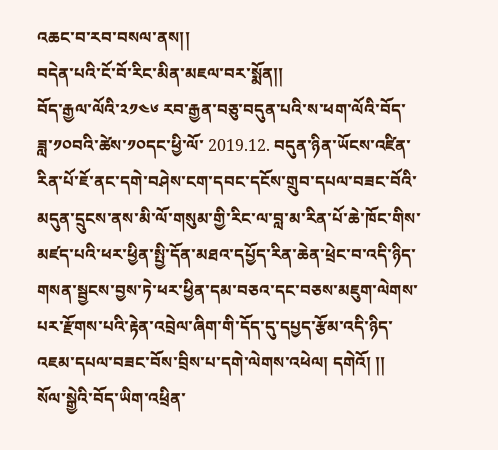འཆང་བ་རབ་བསལ་ནས།།
བདེན་པའི་ངོ་བོ་རིང་མིན་མཇལ་བར་སྨོན།།
བོད་རྒྱལ་ལོའི་༢༡༤༦ རབ་རྒྱན་བཅུ་བདུན་པའི་ས་ཕག་ལོའི་བོད་ཟླ་༡༠བའི་ཚེས་༡༠དང་ཕྱི་ལོ་ 2019.12. བདུན་ཉིན་ཡོངས་འཛིན་རིན་པོ་ཇོ་ནང་དགེ་བཤེས་ངག་དབང་དངོས་གྲུབ་དཔལ་བཟང་བོའི་མདུན་དྲུངས་ནས་མི་ལོ་གསུམ་གྱི་རིང་ལ་བླ་མ་རིན་པོ་ཆེ་ཁོང་གིས་མཛད་པའི་ཕར་ཕྱིན་སྤྱི་དོན་མཐའ་དཔྱོད་རིན་ཆེན་ཕྲེང་བ་འདི་ཉིད་གསན་སྦྱངས་བྱས་ཏེ་ཕར་ཕྱིན་དམ་བཅའ་དང་བཅས་མཇུག་ལེགས་པར་རྫོགས་པའི་རྟེན་འབྲེལ་ཞིག་གི་དོད་དུ་དཔྱད་རྩོམ་འདི་ཉིད་འཇམ་དཔལ་བཟང་བོས་བྲིས་པ་དགེ་ལེགས་འཕེལ། དགེའོ། །།
སོལ་སྒྱེའི་བོད་ཡིག་འཕྲིན་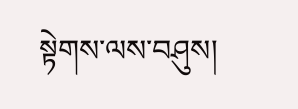སྟེགས་ལས་བཤུས།